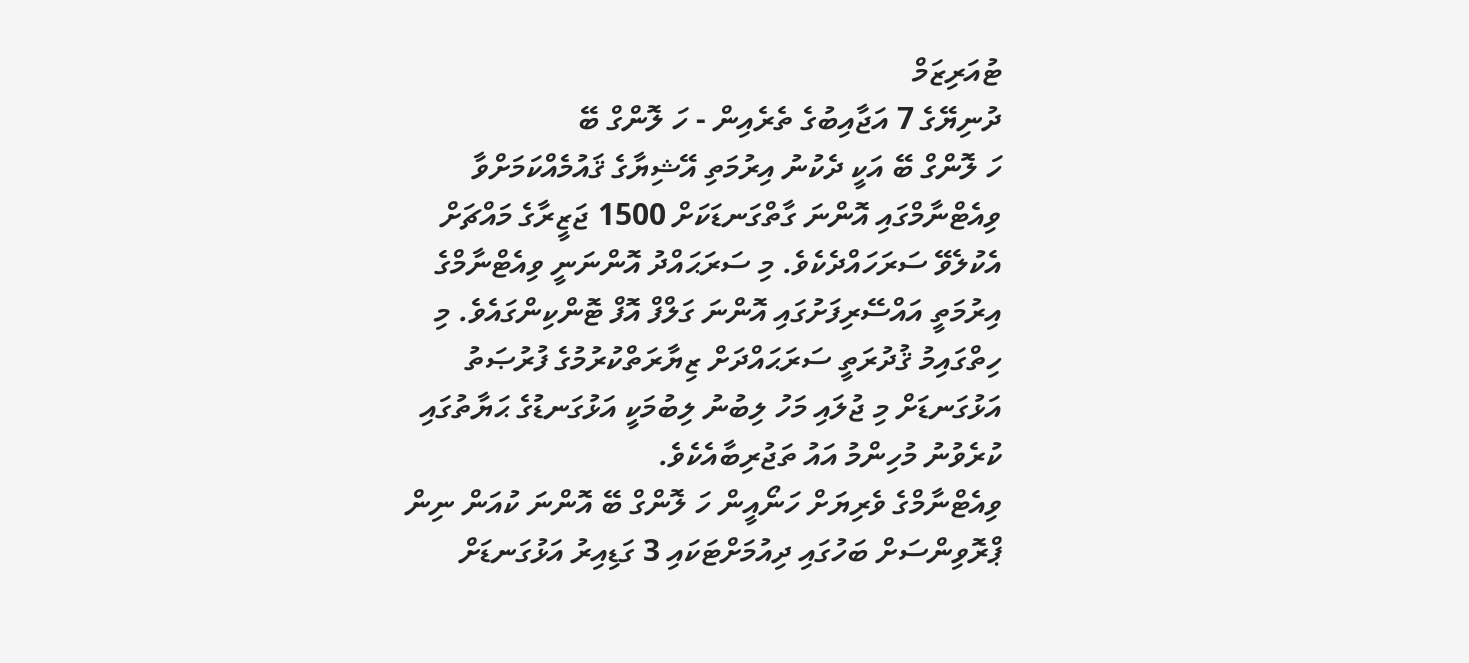ޓުއަރިޒަމް
ދުނިޔޭގެ 7 އަޖާއިބުގެ ތެރެއިން - ހަ ލޮންގް ބޭ
ހަ ލޮންގް ބޭ އަކީ ދެކުނު އިރުމަތި އޭޝިޔާގެ ޤައުމެއްކަމަށްވާ ވިއެޓްނާމްގައި އޮންނަ ގާތްގަނޑަކަށް 1500 ޖަޒީރާގެ މައްޗަށް އެކުލެވޭ ސަރަހައްދެކެވެ. މި ސަރަޙައްދު އޮންނަނީ ވިއެޓްނާމްގެ އިރުމަތީ އައްސޭރިފަށުގައި އޮންނަ ގަލްފް އޮފް ޓޮންކިންގައެވެ. މި ހިތްގައިމު ޤުދުރަތީ ސަރަޙައްދަށް ޒިޔާރަތްކުރުމުގެ ފުރުޞަތު އަޅުގަނޑަށް މި ޖުލައި މަހު ލިބުނު ލިބުމަކީ އަޅުގަނޑުގެ ޙަޔާތުގައި ކުރެވުނު މުހިންމު އައު ތަޖުރިބާއެކެވެ.
ވިއެޓްނާމްގެ ވެރިޔަށް ހަނޯއީން ހަ ލޮންގް ބޭ އޮންނަ ކުއަން ނިން ޕްރޮވިންސަށް ބަހުގައި ދިއުމަށްޓަކައި 3 ގަޑިއިރު އަޅުގަނޑަށް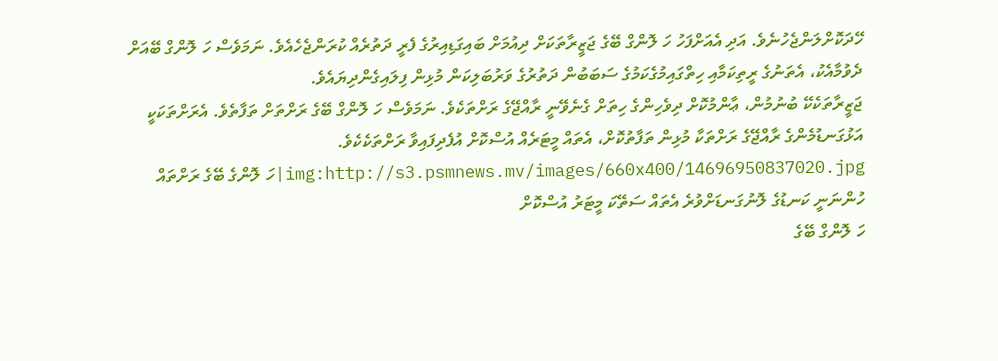ހޭދަކޮށްލަންޖެހުނެވެ. އަދި އެއަށްފަހު ހަ ލޮންގް ބޭގެ ޖަޒީރާތަކަށް ދިއުމަށް ބައިގަޑިއިރުގެ ފެރީ ދަތުރެއް ކުރަންޖެހެއެވެ. ނަމަވެސް ހަ ލޮންގް ބޭއަށް ދެވުމާއެކު، އެތަނުގެ ރީތިކަމާއި ހިތްގައިމުގެކަމުގެ ސަބަބުން ދަތުރުގެ ވަރުބަލިކަން މުޅިން ފިލައިގެންދިޔައެވެ.
ޖަޒީރާތަކެކޭ ބުނުމުން، ޢާންމުކޮށް ދިވެހިންގެ ހިތަށް ގެނެވޭނީ ރާއްޖޭގެ ރަށްތަކެވެ. ނަމަވެސް ހަ ލޮންގް ބޭގެ ރަށްތަށް ތަފާތެވެ. އެރަށްތަކަކީ އަޅުގަނޑުމެންގެ ރާއްޖޭގެ ރަށްތަކާ މުޅިން ތަފާތުކޮށް، އެތައް މީޓަރެއް އުސްކޮށް އުފެދިފައިވާ ރަށްތަކެކެވެ.
img:http://s3.psmnews.mv/images/660x400/14696950837020.jpg|ހަ ލޮންގެ ބޭގެ ރަށްތައް ހުންނަނީ ކަނޑުގެ ލޮނުގަނޑަށްވުރެ އެތައް ސަތޭކަ މީޓަރު އުސްކޮށް
ހަ ލޮންގް ބޭގެ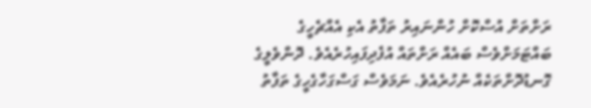ރަށްތަށް އުސްކޮށް ހުންނައިރު ތަފާތު އެކި އެއްޗެހީގެ ބައްޓަމަށްވެސް ބައެއް ރަށްތައް އުފެދިފައިހުރެއެވެ. ދޮންވެލީގެ ގޮނޑުދޮށްތަކެއް ނުހުރެއެވެ. ނަމަވެސް ގަސްގަހާގެހީގެ ތަފާތު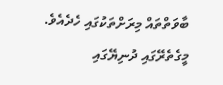ބާވަތްތައް މިރަށްތަކުގައި ހެދެއެވެ. މީގެތެރޭގައި ދުނިޔޭގައި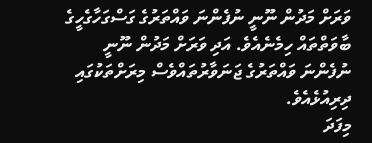ވަރަށް މަދުން ނޫނީ ނުފެންނަ ވައްތަރުގެ ގަސްގަހާގެހީގެ ބާވަތްތައް ހިމެނެއެވެ. އަދި ވަރަށް މަދުން ނޫނީ ނުފެންނަ ވައްތަރުގެ ޖަނަވާރުތައްވެސް މިރަށްތަކުގައި ދިރިއުޅެއެވެ.
މިފަދަ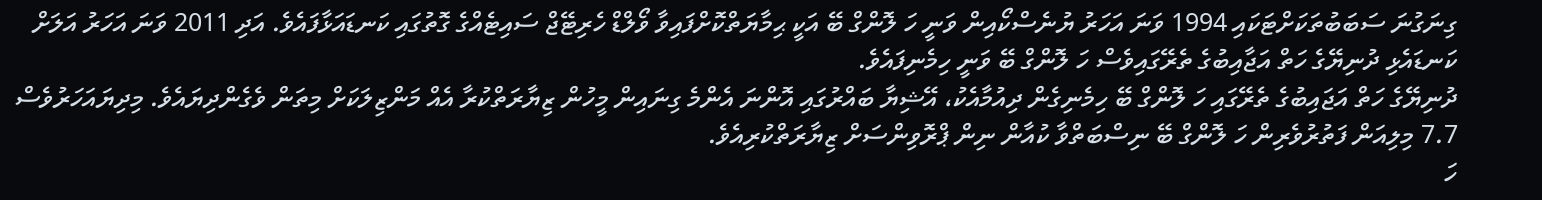ގިނަގުނަ ސަބަބުތަކަށްޓަކައި 1994 ވަނަ އަހަރު ޔުނެސްކޯއިން ވަނީ ހަ ލޮންގް ބޭ އަކީ ޙިމާޔަތްކޮށްފައިވާ ވޯލްޑް ހެރިޓޭޖް ސައިޓެއްގެ ގޮތުގައި ކަނޑައަޅާފައެވެ. އަދި 2011 ވަނަ އަހަރު އަލަށް ކަނޑައެޅި ދުނިޔޭގެ ހަތް އަޖާއިބުގެ ތެރޭގައިވެސް ހަ ލޮންގް ބޭ ވަނީ ހިމެނިފައެވެ.
ދުނިޔޭގެ ހަތް އަޖައިބުގެ ތެރޭގައި ހަ ލޮންގް ބޭ ހިމެނިގެން ދިއުމާއެކު، އޭޝިޔާ ބައްރުގައި އޮންނަ އެންމެ ގިނައިން މީހުން ޒިޔާރަތްކުރާ އެއް މަންޒިލަކަށް މިތަން ވެގެންދިޔައެވެ. މިދިޔައަހަރުވެސް 7.7 މިލިއަން ފަތުރުވެރިން ހަ ލޮންގް ބޭ ނިސްބަތްވާ ކުއާން ނިން ޕްރޮވިންސަށް ޒިޔާރަތްކުރިއެވެ.
ހަ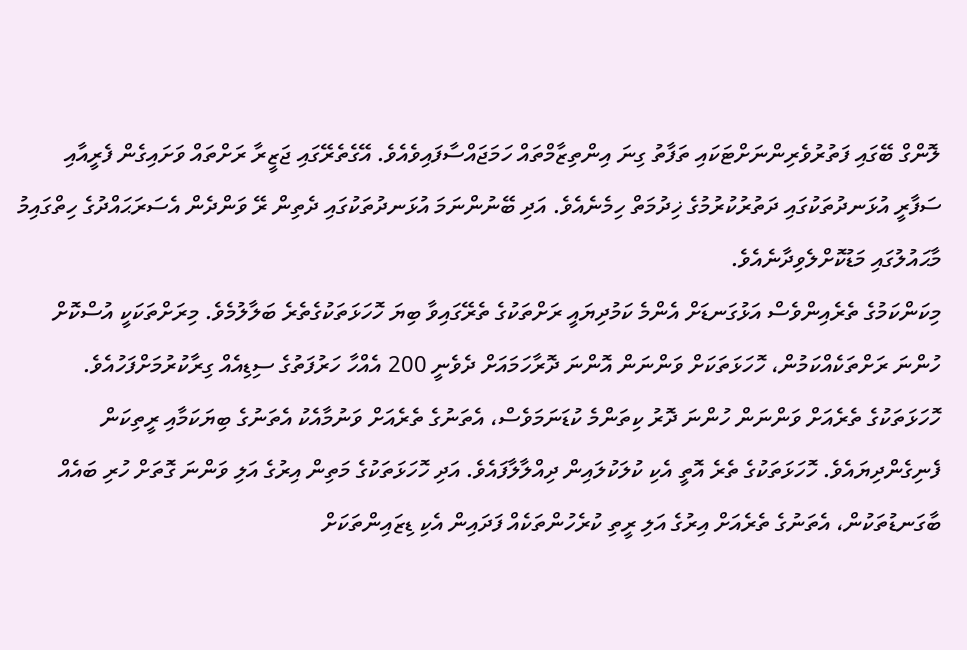ލޮންގް ބޭގައި ފަތުރުވެރިންނަށްޓަކައި ތަފާތު ގިނަ އިންތިޒާމްތައް ހަމަޖައްސާފައިވެއެވެ. އޭގެތެރޭގައި ޖަޒީރާ ރަށްތައް ވަށައިގެން ފެރީއާއި ސަފާރީ އުޅަނދުތަކުގައި ދަތުރުކުރުމުގެ ޚިދުމަތް ހިމެނެއެވެ. އަދި ބޭނުންނަމަ އުޅަނދުތަކުގައި ދެތިން ރޭ ވަންދެން އެސަރަޙައްދުގެ ހިތްގައިމު މާޙައުލުގައި މަޑުކޮށްލެވިދާނެއެވެ.
މިކަންކަމުގެ ތެރެއިންވެސް އަޅުގަނޑަށް އެންމެ ކަމުދިޔައީ ރަށްތަކުގެ ތެރޭގައިވާ ބިޔަ ހޮހަޅަތަކުގެތެރެ ބަލާލުމެވެ. މިރަށްތަކަކީ އުސްކޮށް ހުންނަ ރަށްތަކެއްކަމުން، ހޮހަޅަތަކަށް ވަންނަން އޮންނަ ދޮރާހަމައަށް ދެވެނީ 200 އެއްހާ ހަރުފަތުގެ ސިޑިއެއް ގިރާކުރުމަށްފަހުއެވެ. ހޮހަޅަތަކުގެ ތެރެއަށް ވަންނަން ހުންނަ ދޮރު ކިތަންމެ ކުޑަނަމަވެސް، އެތަނުގެ ތެރެއަށް ވަނުމާއެކު އެތަނުގެ ބިޔަކަމާއި ރީތިކަން ފެނިގެންދިޔައެވެ. ހޮހަޅަތަކުގެ ތެރެ އޮތީ އެކި ކުލަކުލައިން ދިއްލާލާފައެވެ. އަދި ހޮހަޅަތަކުގެ މަތިން އިރުގެ އަލި ވަންނަ ގޮތަށް ހުރި ބައެއް ބާގަނޑުތަކުން، އެތަނުގެ ތެރެއަށް އިރުގެ އަލި ރީތި ކުރެހުންތަކެއް ފަދައިން އެކި ޑިޒައިންތަކަށް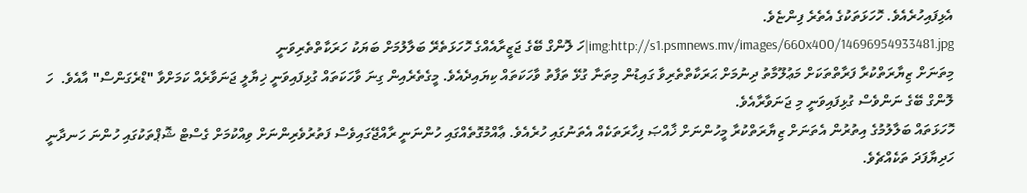އެޅިފައިހުރެއެވެ. ހޮހަޅަތަކުގެ އެތެރެ ފިންޏެވެ.
img:http://s1.psmnews.mv/images/660x400/14696954933481.jpg|ހަ ލޮންގް ބޭގެ ޖަޒީރާއެއްގެ ހޮހަޅަތެރޭ ބަލާލުމަށް ބަޔަކު ހަރަކާތްތެރިވަނީ
މިތަނަށް ޒިޔާރަތްކުރާ ފަރާތްތަކަށް މަޢުލޫމާތު ދިނުމަށް ޙަރަކާތްތެރިވާ ގައިޑުން މިތަނާ ގުޅޭ ތަފާތު ވާހަކަތައް ކިޔައިދެއެވެ. މީގެތެރެއިން ގިނަ ވާހަކަތައް ގުޅިފައިވަނީ ޚިޔާލީ ޖަނަވާރެއް ކަމަށްވާ "ޑްރެގަންސް" އާއެވެ.  ހަ ލޮންގް ބޭގެ ނަންވެސް ގުޅިފައިވަނީ މި ޖަނަވާރާއެވެ.
ހޮހަޅަތައް ބަލާލުމުގެ އިތުރުން އެތަނަށް ޒިޔާރަތްކުރާ މީހުންނަށް ޚާއްޞަ ފިހާރަތަކެއް އެތަނުގައި ހުރެއެވެ. ޢާއްމުގޮތެއްގައި ހުންނަނީ ރާއްޖޭގައިވެސް ފަތުރުވެރިންނަށް ވިއްކުމަށް ގެސްޓް ޝޮޕްތަކުގައި ހުންނަ ހަނދާނީ ހަދިޔާފަދަ ތަކެއްޗެވެ.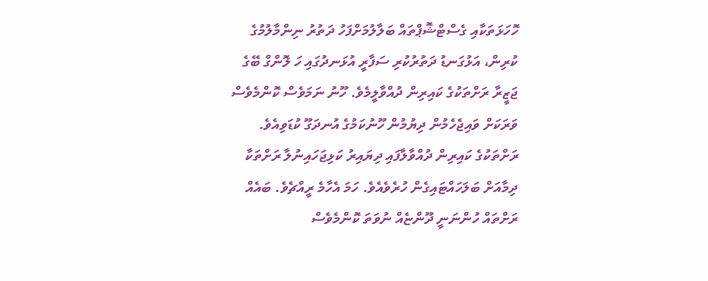ހޮހަޅަތަކާއި ގެސްޓްޝޮޕްތައް ބަލާލުމަށްފަހު ދަތުރު ނިންމާލުމުގެ ކުރިން، އަޅުގަނޑު ދަތުރުކުރި ސަފާރީ އުޅަނދުގައި ހަ ލޮންގް ބޭގެ ޖަޒީރާ ރަށްތަކުގެ ކައިރިން ދުއްވާލީމެވެ. ހޫނު ނަމަވެސް ކޮންމެވެސް ވަރަކަށް ވައިޖެހެމުން ދިޔުމުން ހޫނުކަމުގެ އުނދަގޫ ކުޑަވިއެވެ. ރަށްތަކުގެ ކައިރިން ދުއްވާލާފައި ދިޔައިރު ކަޅިޖަހައިނުލާ ރަށްތަކާ ދިމާއަށް ބަލަހައްޓައިގެން ހުރެވެއެވެ. ހަމަ އެހާމެ ރީއްޗެވެ. ބައެއް ރަށްތައް ހުންނަނީ ދޫންޏެއް ނުވަތަ ކޮންމެވެސް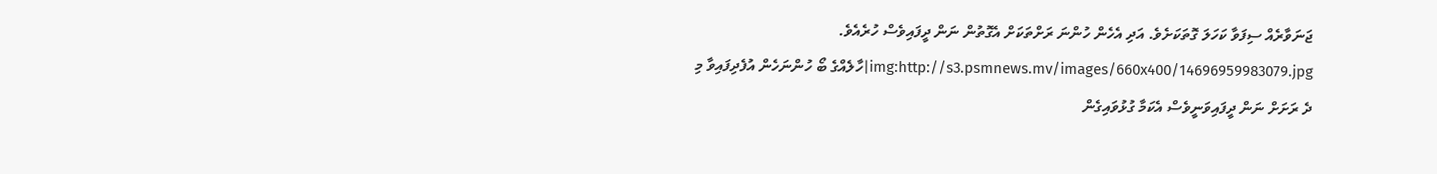ޖަނަވާރެއް ސިފަވާ ކަހަލަ ގޮތަކަށެވެ. އަދި އެހެން ހުންނަ ރަށްތަކަށް އެގޮތުން ނަން ދީފައިވެސް ހުރެއެވެ.
img:http://s3.psmnews.mv/images/660x400/14696959983079.jpg|ހާލެއްގެ ބޯ ހުންނަހެން އުފެދިފައިވާ މި ދެ ރަށަށް ނަން ދީފައިވަނީވެސް އެކަމާ ގުޅުވައިގެން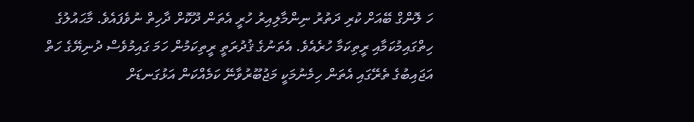ހަ ލޮންގް ބޭއަށް ކުރި ދަތުރު ނިންމާލިއިރު ހުރީ އެތަން ދޫކޮށް ދާހިތް ނުވެފައެވެ. މާޙައުލުގެ ހިތްގައިމުކަމާއި ރީތިކަމާ ހުރެއެވެ. އެތަނުގެ ޤުދުރަތީ ރީތިކަމުން ހަމަ ގައިމުވެސް ދުނިޔޭގެ ހަތް އަޖައިބުގެ ތެރޭގައި އެތަން ހިމެނުމަކީ މަޖުބޫރުވާނޭ ކަމެއްކަން އަޅުގަނޑަށް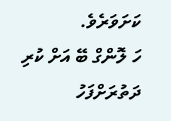ކަށަވަރެވެ.
ހަ ލޮންގް ބޭ އަށް ކުރި ދަތުރަށްފަހު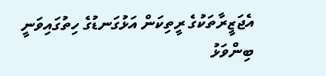އެޖަޒީރާތަކުގެ ރީތިކަން އަޅުގަނޑުގެ ހިތުގައިވަނީ ބިންވަޅު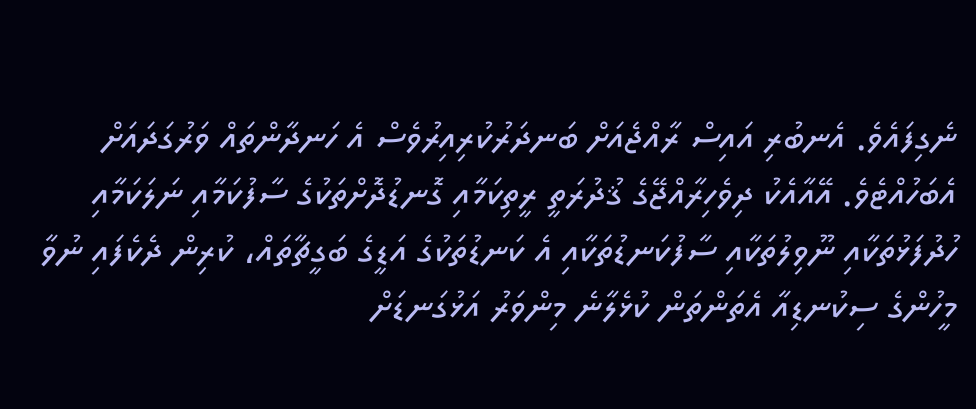ނެގިފައެވެ. އެނބުރި އައިސް ރާއްޖެއަށް ބަނދަރުކުރިއިރުވެސް އެ ހަނދާންތައް ވަރުގަދައަށް އެބަހުއްޓެވެ. އޭއާއެކު ދިވެހިރާއްޖޭގެ ޤުދުރަތީ ރީތިކަމާއި ގޮނޑުދޮށްތަކުގެ ސާފުކަމާއި ނަލަކަމާއި ހުދުފަޅުތަކާއި ނޫވިލުތަކާއި ސާފުކަނޑުތަކާއި އެ ކަނޑުތަކުގެ އަޑީގެ ބަގީޗާތައް، ކުރިން ދެކެފައި ނުވާ މީހުންގެ ސިކުނޑިއާ އެތަންތަން ކުޅެލާނެ މިންވަރު އަޅުގަނޑަށް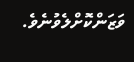ވަޒަންކޮށްލެވުނެވެ.